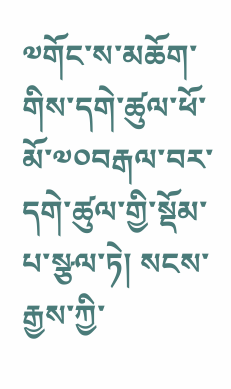༧གོང་ས་མཆོག་གིས་དགེ་ཚུལ་ཕོ་མོ་༧༠བརྒལ་བར་དགེ་ཚུལ་གྱི་སྡོམ་པ་སྩལ་ཏེ། སངས་རྒྱས་ཀྱི་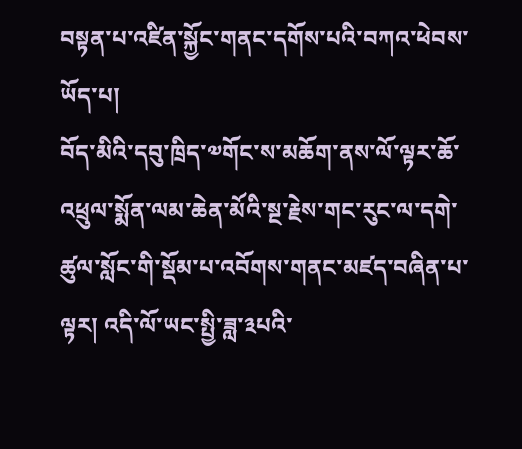བསྟན་པ་འཛིན་སྐྱོང་གནང་དགོས་པའི་བཀའ་ཕེབས་ཡོད་པ།
བོད་མིའི་དབུ་ཁྲིད་༧གོང་ས་མཆོག་ནས་ལོ་ལྟར་ཆོ་འཕྲུལ་སྨོན་ལམ་ཆེན་མོའི་སྔ་རྗེས་གང་རུང་ལ་དགེ་ཚུལ་སློང་གི་སྡོམ་པ་འབོགས་གནང་མཛད་བཞིན་པ་ལྟར། འདི་ལོ་ཡང་སྤྱི་ཟླ་༣པའི་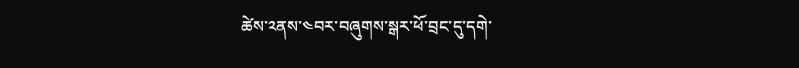ཚེས་༢ནས་༤བར་བཞུགས་སྒར་ཕོ་བྲང་དུ་དགེ་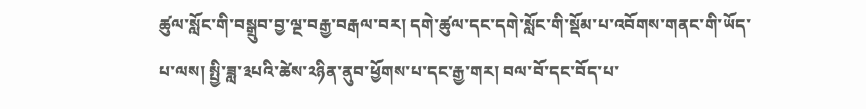ཚུལ་སློང་གི་བསྒྲུབ་བྱ་ལྔ་བརྒྱ་བརྒལ་བར། དགེ་ཚུལ་དང་དགེ་སློང་གི་སྡོམ་པ་འབོགས་གནང་གི་ཡོད་པ་ལས། སྤྱི་ཟླ་༣པའི་ཚེས་༢ཉིན་ནུབ་ཕྱོགས་པ་དང་རྒྱ་གར། བལ་བོ་དང་བོད་པ་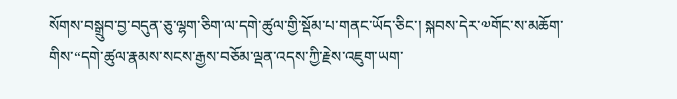སོགས་བསྒྲུབ་བྱ་བདུན་ཅུ་ལྷག་ཅིག་ལ་དགེ་ཚུལ་གྱི་སྡོམ་པ་གནང་ཡོད་ཅིང་། སྐབས་དེར་༧གོང་ས་མཆོག་གིས་“དགེ་ཚུལ་རྣམས་སངས་རྒྱས་བཅོམ་ལྡན་འདས་ཀྱི་རྗེས་འཇུག་ཡག་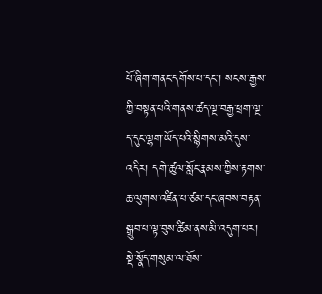པོ་ཞིག་གནང་དགོས་པ་དང་། སངས་རྒྱས་ཀྱི་བསྟན་པའི་གནས་ཚད་ལྔ་བརྒྱ་ཕྲག་ལྔ་ད་དུང་ལྷག་ཡོད་པའི་སྙིགས་མའི་དུས་འདིར། དགེ་ཚུལ་སློང་རྣམས་ཀྱིས་རྟགས་ཆ་ལུགས་འཛིན་པ་ཙམ་དང་ཞབས་བརྟན་སྒྲུབ་པ་ལྟ་བུས་ཚིམ་ནས་མི་འདུག་པར། སྡེ་སྣོད་གསུམ་ལ་ཐོས་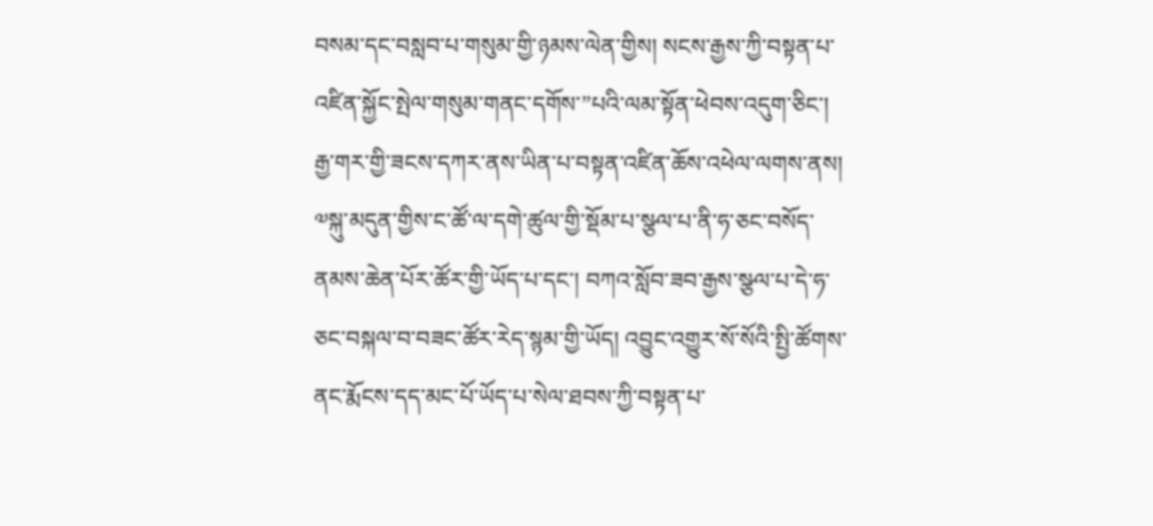བསམ་དང་བསླབ་པ་གསུམ་གྱི་ཉམས་ལེན་གྱིས། སངས་རྒྱས་ཀྱི་བསྟན་པ་འཛིན་སྐྱོང་སྤེལ་གསུམ་གནང་དགོས་”པའི་ལམ་སྟོན་ཕེབས་འདུག་ཅིང་། རྒྱ་གར་གྱི་ཟངས་དཀར་ནས་ཡིན་པ་བསྟན་འཛིན་ཆོས་འཕེལ་ལགས་ནས། ༧སྐུ་མདུན་གྱིས་ང་ཚོ་ལ་དགེ་ཚུལ་གྱི་སྡོམ་པ་སྩལ་པ་ནི་ཧ་ཅང་བསོད་ནམས་ཆེན་པོར་ཚོར་གྱི་ཡོད་པ་དང་། བཀའ་སློབ་ཟབ་རྒྱས་སྩལ་པ་དེ་ཧ་ཅང་བསྐལ་བ་བཟང་ཚོར་རེད་སྙམ་གྱི་ཡོད། འབྱུང་འགྱུར་སོ་སོའི་སྤྱི་ཚོགས་ནང་རྨོངས་དད་མང་པོ་ཡོད་པ་སེལ་ཐབས་ཀྱི་བསྟན་པ་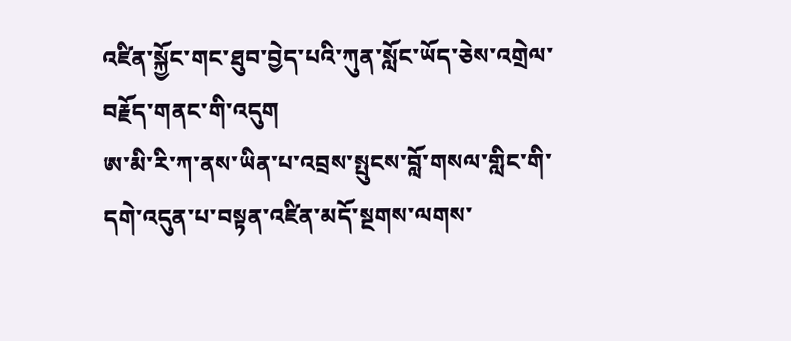འཛིན་སྐྱོང་གང་ཐུབ་བྱེད་པའི་ཀུན་སློང་ཡོད་ཅེས་འགྲེལ་བརྗོད་གནང་གི་འདུག
ཨ་མི་རི་ཀ་ནས་ཡིན་པ་འབྲས་སྤུངས་བློ་གསལ་གླིང་གི་དགེ་འདུན་པ་བསྟན་འཛིན་མདོ་སྔགས་ལགས་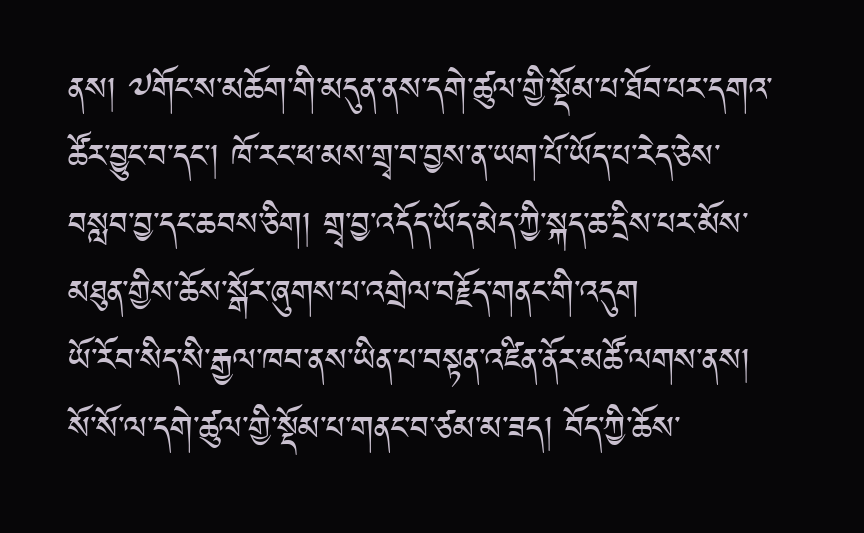ནས། ༧གོང་ས་མཆོག་གི་མདུན་ནས་དགེ་ཚུལ་གྱི་སྡོམ་པ་ཐོབ་པར་དགའ་ཚོར་བྱུང་བ་དང་། ཁོ་རང་ཕ་མས་གྲྭ་བ་བྱས་ན་ཡག་པོ་ཡོད་པ་རེད་ཅེས་བསླབ་བྱ་དང་ཆབས་ཅིག། གྲྭ་བྱ་འདོད་ཡོད་མེད་ཀྱི་སྐད་ཆ་དྲིས་པར་མོས་མཐུན་གྱིས་ཆོས་སྒོར་ཞུགས་པ་འགྲེལ་བརྗོད་གནང་གི་འདུག
ཡོ་རོབ་སིད་སི་རྒྱལ་ཁབ་ནས་ཡིན་པ་བསྟན་འཛིན་ནོར་མཚོ་ལགས་ནས། སོ་སོ་ལ་དགེ་ཚུལ་གྱི་སྡོམ་པ་གནང་བ་ཙམ་མ་ཟད། བོད་ཀྱི་ཆོས་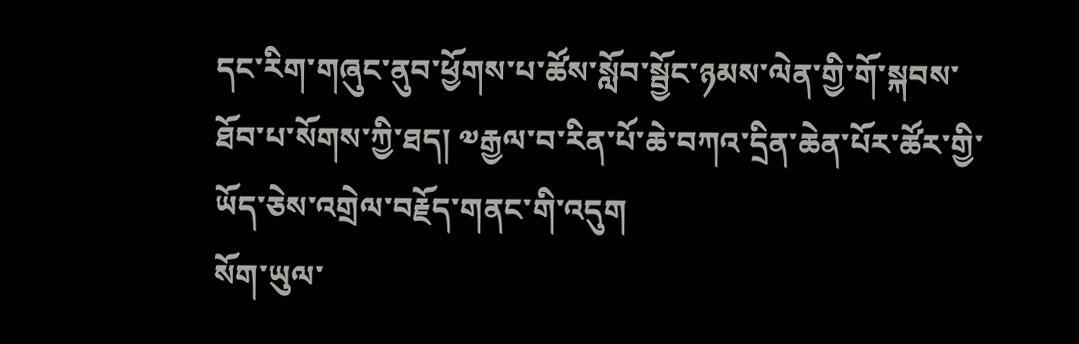དང་རིག་གཞུང་ནུབ་ཕྱོགས་པ་ཚོས་སློབ་སྦྱོང་ཉམས་ལེན་གྱི་གོ་སྐབས་ཐོབ་པ་སོགས་ཀྱི་ཐད། ༧རྒྱལ་བ་རིན་པོ་ཆེ་བཀའ་དྲིན་ཆེན་པོར་ཚོར་གྱི་ཡོད་ཅེས་འགྲེལ་བརྗོད་གནང་གི་འདུག
སོག་ཡུལ་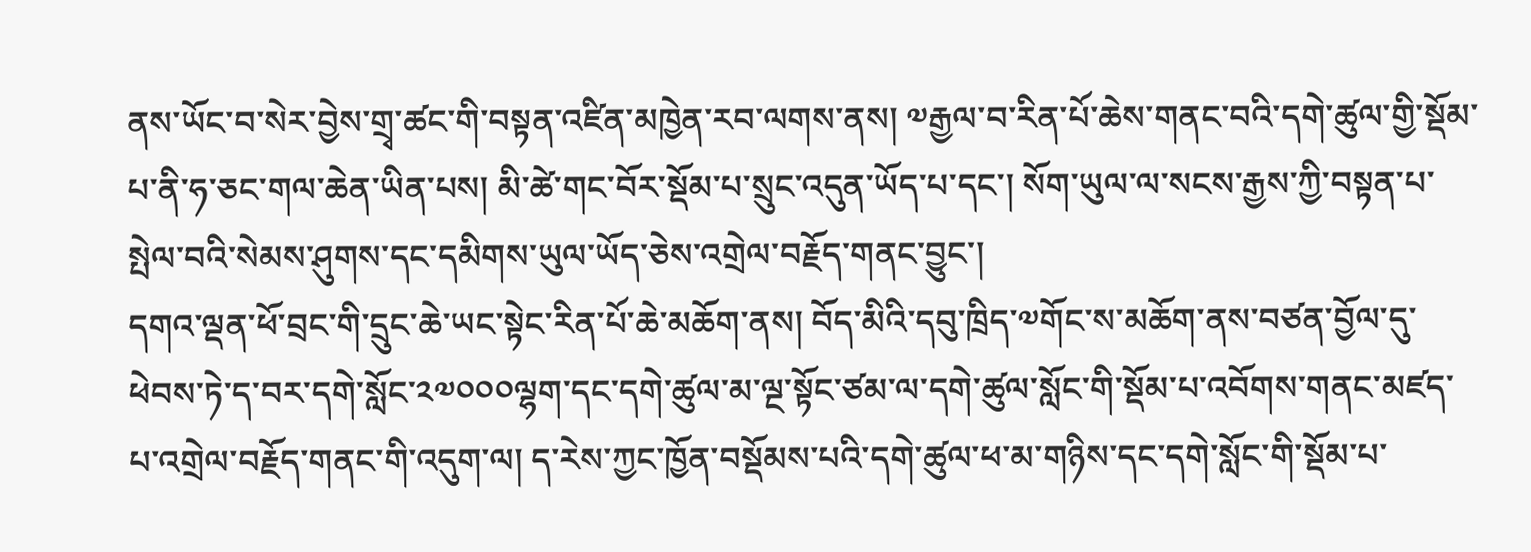ནས་ཡོང་བ་སེར་བྱེས་གྲྭ་ཚང་གི་བསྟན་འཛིན་མཁྱེན་རབ་ལགས་ནས། ༧རྒྱལ་བ་རིན་པོ་ཆེས་གནང་བའི་དགེ་ཚུལ་གྱི་སྡོམ་པ་ནི་ཧ་ཅང་གལ་ཆེན་ཡིན་པས། མི་ཚེ་གང་བོར་སྡོམ་པ་སྲུང་འདུན་ཡོད་པ་དང་། སོག་ཡུལ་ལ་སངས་རྒྱས་ཀྱི་བསྟན་པ་སྤེལ་བའི་སེམས་ཤུགས་དང་དམིགས་ཡུལ་ཡོད་ཅེས་འགྲེལ་བརྗོད་གནང་བྱུང་།
དགའ་ལྡན་ཕོ་བྲང་གི་དྲུང་ཆེ་ཡང་སྟེང་རིན་པོ་ཆེ་མཆོག་ནས། བོད་མིའི་དབུ་ཁྲིད་༧གོང་ས་མཆོག་ནས་བཙན་བྱོལ་དུ་ཕེབས་ཏེ་ད་བར་དགེ་སློང་༢༧༠༠༠ལྷག་དང་དགེ་ཚུལ་མ་ལྔ་སྟོང་ཙམ་ལ་དགེ་ཚུལ་སློང་གི་སྡོམ་པ་འབོགས་གནང་མཛད་པ་འགྲེལ་བརྗོད་གནང་གི་འདུག་ལ། ད་རེས་ཀྱང་ཁྱོན་བསྡོམས་པའི་དགེ་ཚུལ་ཕ་མ་གཉིས་དང་དགེ་སློང་གི་སྡོམ་པ་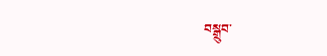བསྒྲུབ་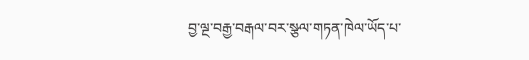བྱ་ལྔ་བརྒྱ་བརྒལ་བར་སྩལ་གཏན་ཁེལ་ཡོད་པ་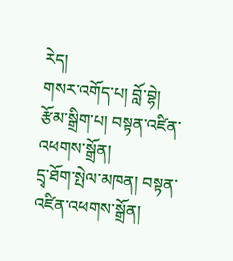རེད།
གསར་འགོད་པ། བློ་བྷེ།
རྩོམ་སྒྲིག་པ། བསྟན་འཛིན་འཕགས་སྒྲོན།
དྲྭ་ཐོག་སྤེལ་མཁན། བསྟན་འཛིན་འཕགས་སྒྲོན།